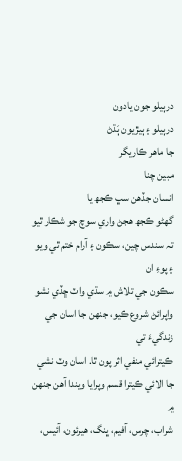درٻيلو جون يادون
درٻيلو ۽ ٻيڙيون ٻَڌڻ
جا ماهر ڪاريگر
مبين چنا
انسان جڏهن سڀ ڪجھ يا
گهڻو ڪجھ هجڻ واري سوچ جو شڪار ٿيو تہ سندس چين، سڪون ۽ آرام ختم ٿي ويو ۽ پوءِ ان
سڪون جي تلاش ۾ سڌي واٽ ڇڏي نشو واپرائڻ شروع ڪيو، جنهن جا اسان جي زندگيءَ تي
ڪيترائي منفي اثر پون ٿا. اسان وٽ نشي جا الائي ڪيترا قسم وپرايا ويندا آهن جنهن ۾
شراب، چرس، آفيم، ڀنگ، هيرئون، آئيس،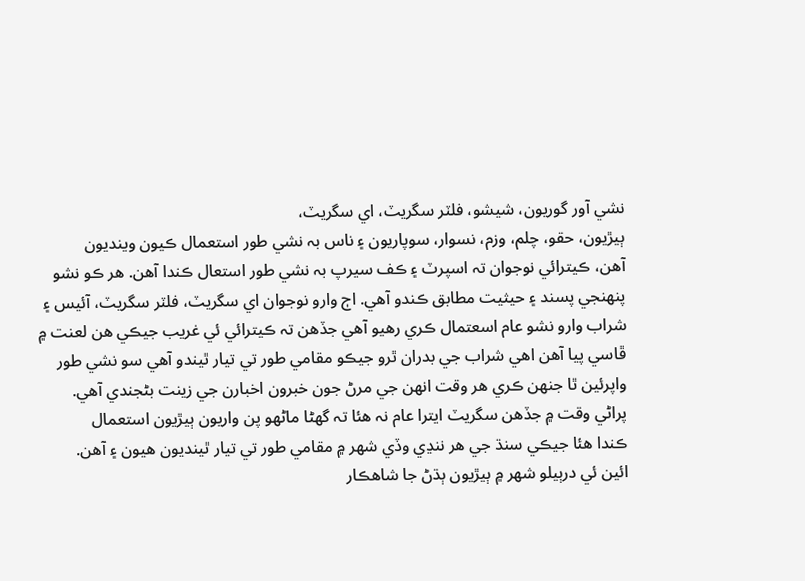نشي آور گوريون، شيشو، فلٽر سگريٽ، اي سگريٽ،
ٻيڙيون، حقو، چلم، وزم، نسوار، سوپاريون ۽ ناس بہ نشي طور استعمال ڪيون وينديون
آهن، ڪيترائي نوجوان تہ اسپرٽ ۽ ڪف سيرپ بہ نشي طور استعال ڪندا آهن. هر ڪو نشو
پنهنجي پسند ۽ حيثيت مطابق ڪندو آهي. اڄ وارو نوجوان اي سگريٽ، فلٽر سگريٽ، آئيس ۽
شراب وارو نشو عام اسعتمال ڪري رهيو آهي جڏهن تہ ڪيترائي ئي غريب جيڪي هن لعنت ۾
ڦاسي پيا آهن اهي شراب جي بدران ٿرو جيڪو مقامي طور تي تيار ٿيندو آهي سو نشي طور
واپرئين ٿا جنهن ڪري هر وقت انهن جي مرڻ جون خبرون اخبارن جي زينت بڻجندي آهي.
پراڻي وقت ۾ جڏهن سگريٽ ايترا عام نہ هئا تہ گهڻا ماڻهو پن واريون ٻيڙيون استعمال
ڪندا هئا جيڪي سنڌ جي هر ننڍي وڏي شهر ۾ مقامي طور تي تيار ٿينديون هيون ۽ آهن.
ائين ئي درٻيلو شهر ۾ ٻيڙيون ٻڌڻ جا شاهڪار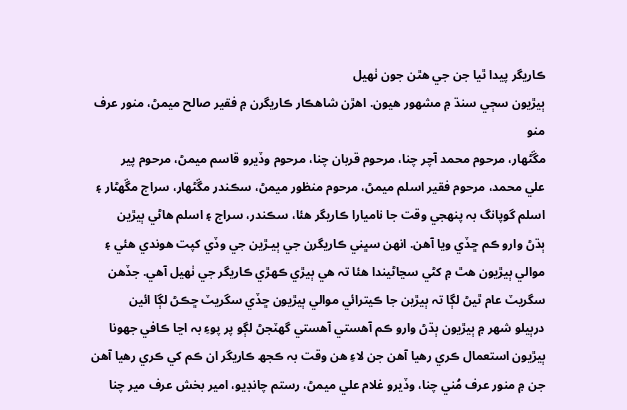ڪاريگر پيدا ٿيا جن جي هٿن جون ٺهيل
ٻيڙيون سڄي سنڌ ۾ مشهور هيون. اهڙن شاهڪار ڪاريگرن ۾ فقير صالح ميمڻ، منور عرف منو
مڱڻهار، مرحوم محمد آچر چنا، مرحوم قربان چنا، مرحوم وڏيرو قاسم ميمڻ، مرحوم پير
علي محمد، مرحوم فقير اسلم ميمڻ، مرحوم منظور ميمڻ، سڪندر مڱڻهار، سراج مڱھڻار ۽
اسلم گوپانگ بہ پنهجي وقت جا ناميارا ڪاريگر هئا، سڪندر، سراج ۽ اسلم هاڻي ٻيڙين
ٻڌڻ وارو ڪم ڇڏي ويا آهن. انهن سڀني ڪاريگرن جي ٻيـڙين جي وڏي کپت هوندي هئي ۽
موالي ٻيڙيون هٿ ۾ کڻي سڃاڻيندا هئا تہ هي ٻيڙي ڪهڙي ڪاريگر جي ٺهيل آهي. جڏهن
سگريٽ عام ٿيڻ لڳا تہ ٻيڙين جا ڪيترائي موالي ٻيڙيون ڇڏي سگريٽ ڇڪڻ لڳا ائين
درٻيلو شهر ۾ ٻيڙيون ٻڌڻ وارو ڪم آهستي آهستي گهٽجڻ لڳو پر پوءِ بہ اڃا ڪافي جهونا
ٻيڙيون استعمال ڪري رهيا آهن جن لاءِ هن وقت بہ ڪجھ ڪاريگر ان ڪم کي ڪري رهيا آهن
جن ۾ منور عرف مُني چنا، وڏيرو غلام علي ميمڻ، رستم چانڊيو، امير بخش عرف مير چنا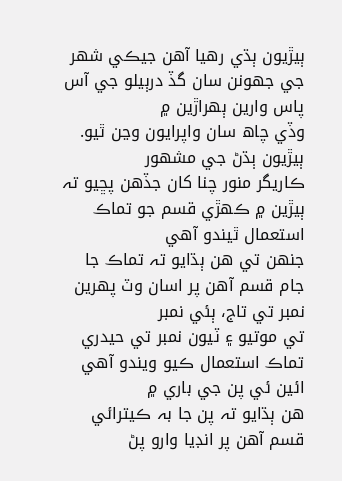ٻيڙيون ٻڌي رهيا آهن جيڪي شهر جي جهونن سان گڏ درٻيلو جي آس پاس وارين ٻهراڙين ۾
وڏي چاھ سان واپرايون وڃن ٿيو.
ٻيڙيون ٻڌڻ جي مشهور
ڪاريگر منور چنا کان جڏهن پڇيو تہ ٻيڙين ۾ ڪهڙي قسم جو تماڪ استعمال ٿيندو آهي
جنهن تي هن ٻڌايو تہ تماڪ جا جام قسم آهن پر اسان وٽ پهرين نمبر تي تاج، ٻئي نمبر
تي موتيو ۽ ٽيون نمبر تي حيدري تماڪ استعمال ڪيو ويندو آهي ائين ئي پن جي باري ۾
هن ٻڌايو تہ پن جا بہ ڪيترائي قسم آهن پر انڊيا وارو پڻ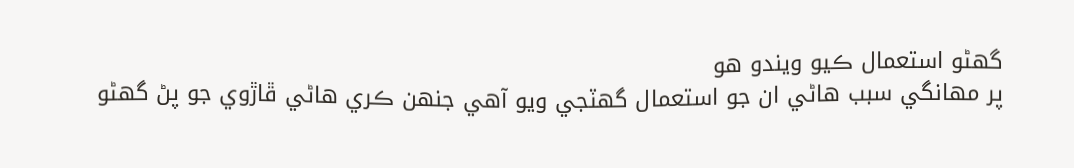گهڻو استعمال ڪيو ويندو هو
پر مهانگي سبب هاڻي ان جو استعمال گهٽجي ويو آهي جنهن ڪري هاڻي ڦاڙوي جو پڻ گهڻو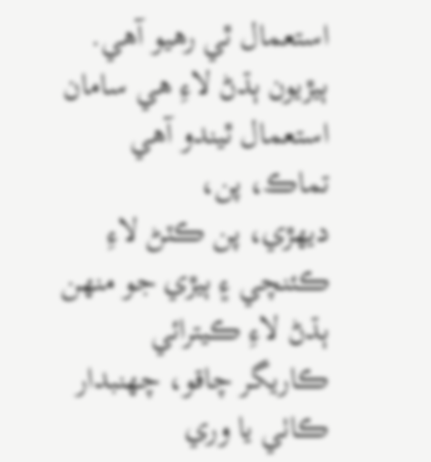استعمال ٿي رهيو آهي. ٻيڙيون ٻڌڻ لاءِ هي سامان استعمال ٿيندو آهي تماڪ، پن،
ديھڙي، پن ڪٽڻ لاءِ ڪئنچي ۽ ٻيڙي جو منهن ٻڌڻ لاءِ ڪيترائي ڪاريگر چاقو، چهنبدار
ڪاٺي يا وري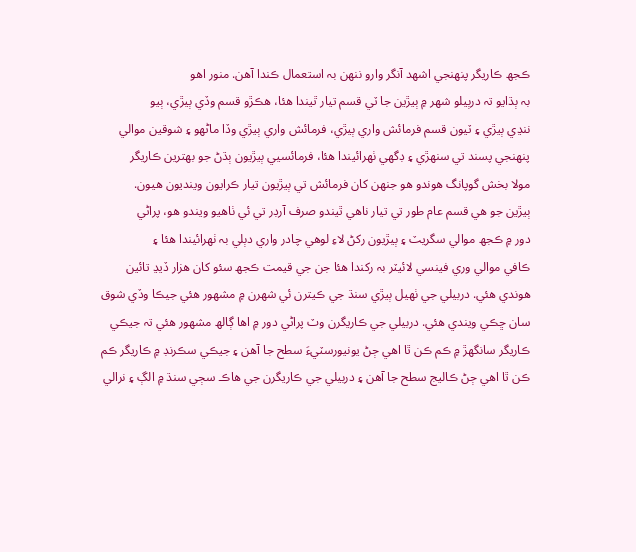ڪجھ ڪاريگر پنهنجي اشهد آنگر وارو ننهن بہ استعمال ڪندا آهن. منور اهو
بہ ٻڌايو تہ درٻيلو شهر ۾ ٻيڙين جا ٽي قسم تيار ٿيندا هئا، هڪڙو قسم وڏي ٻيڙي، ٻيو
ننڍي ٻيڙي ۽ ٽيون قسم فرمائش واري ٻيڙي، فرمائش واري ٻيڙي وڏا ماڻهو ۽ شوقين موالي
پنهنجي پسند تي سنهڙي ۽ ڊگهي ٺهرائيندا هئا، فرمائسيي ٻيڙيون ٻڌڻ جو بھترين ڪاريگر
مولا بخش گوپانگ هوندو هو جنهن کان فرمائش تي ٻيڙيون تيار ڪرايون وينديون هيون.
ٻيڙين جو هي قسم عام طور تي تيار ناهي ٿيندو صرف آرڊر تي ئي ٺاهيو ويندو هو، پراڻي
دور ۾ ڪجھ موالي سگريٽ ۽ ٻيڙيون رکڻ لاءِ لوهي چادر واري دٻلي بہ ٺهرائيندا هئا ۽
ڪافي موالي وري فينسي لائيٽر بہ رکندا هئا جن جي قيمت ڪجھ سئو کان هزار ڏيڍ تائين
هوندي هئي. دربيلي جي ٺهيل ٻيڙي سنڌ جي ڪيترن ئي شهرن ۾ مشهور هئي جيڪا وڏي شوق
سان ڇڪي ويندي هئي. دربيلي جي ڪاريگرن وٽ پراڻي دور ۾ اها ڳالھ مشهور هئي تہ جيڪي
ڪاريگر سانگهڙ ۾ ڪم ڪن ٿا اهي ڄڻ يونيورسٽيءَ سطح جا آهن ۽ جيڪي سڪرنڊ ۾ ڪاريگر ڪم
ڪن ٿا اهي ڄڻ ڪاليج سطح جا آهن ۽ دربيلي جي ڪاريگرن جي هاڪ سڄي سنڌ ۾ الڳ ۽ نرالي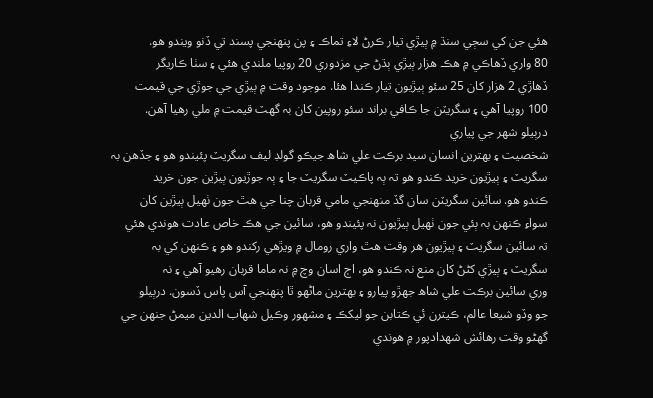هئي جن کي سڄي سنڌ ۾ ٻيڙي تيار ڪرڻ لاءِ تماڪ ۽ پن پنهنجي پسند تي ڏنو ويندو هو.
80 واري ڏهاڪي ۾ هڪ هزار ٻيڙي ٻڌڻ جي مزدوري 20 روپيا ملندي هئي ۽ سٺا ڪاريگر
ڏهاڙي 2 هزار کان 25 سئو ٻيڙيون تيار ڪندا هئا. موجود وقت ۾ ٻيڙي جي جوڙي جي قيمت
100 روپيا آهي ۽ سگريٽن جا ڪافي براند سئو روپين کان بہ گهٽ قيمت ۾ ملي رهيا آهن.
درٻيلو شهر جي پياري
شخصيت ۽ بهترين انسان سيد برڪت علي شاھ جيڪو گولڊ ليف سگريٽ پئيندو هو ۽ جڏهن بہ
سگريٽ ۽ ٻيڙيون خريد ڪندو هو تہ ٻہ پاڪيٽ سگريٽ جا ۽ ٻہ جوڙيون ٻيڙين جون خريد
ڪندو هو. سائين سگريٽن سان گڏ منهنجي مامي قربان چنا جي هٿ جون ٺهيل ٻيڙين کان
سواءِ ڪنهن بہ ٻئي جون ٺهيل ٻيڙيون نہ پئيندو هو، سائين جي هڪ خاص عادت هوندي هئي
تہ سائين سگريٽ ۽ ٻيڙيون هر وقت هٿ واري رومال ۾ ويڙهي رکندو هو ۽ ڪنهن کي بہ
سگريٽ ۽ ٻيڙي کڻڻ کان منع نہ ڪندو هو، اڄ اسان وچ ۾ نہ ماما قربان رهيو آهي ۽ نہ
وري سائين برڪت علي شاھ جهڙو پيارو ۽ بهترين ماڻهو ٿا پنهنجي آس پاس ڏسون. درٻيلو
جو وڏو شيعا عالم، ڪيترن ئي ڪتابن جو ليکڪ ۽ مشهور وڪيل شهاب الدين ميمڻ جنهن جي
گهڻو وقت رهائش شهدادپور ۾ هوندي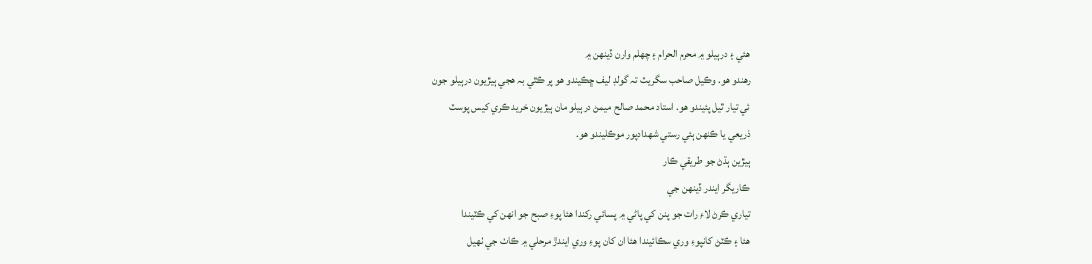هئي ۽ درٻيلو ۾ محرم الحرام ۽ چهلم وارن ڏينهن ۾
رهندو هو. وڪيل صاحب سگريٽ تہ گولڊ ليف ڇڪيندو هو پر ڪٿي بہ هجي ٻيڙيون درٻيلو جون
ئي تيار ٿيل پئيندو هو. استاد محمد صالح ميمڻ درٻيلو مان ٻيڙيون خريد ڪري کيس پوسٽ
ذريعي يا ڪنهن ٻئي رستي شهدادپور موڪليندو هو.
ٻيڙين ٻڌڻ جو طريقي ڪار
ڪاريگر ايندر ڏينهن جي
تياري ڪرڻ لاءِ رات جو پنن کي پاڻي ۾ پسائي رکندا هئا پوءِ صبح جو انهن کي ڪٽيندا
هئا ۽ ڪٽڻ کانپوءِ وري سڪائيندا هئا ان کان پوءِ وري ايندڙ مرحلي ۾ ڪاٺ جي ٺهيل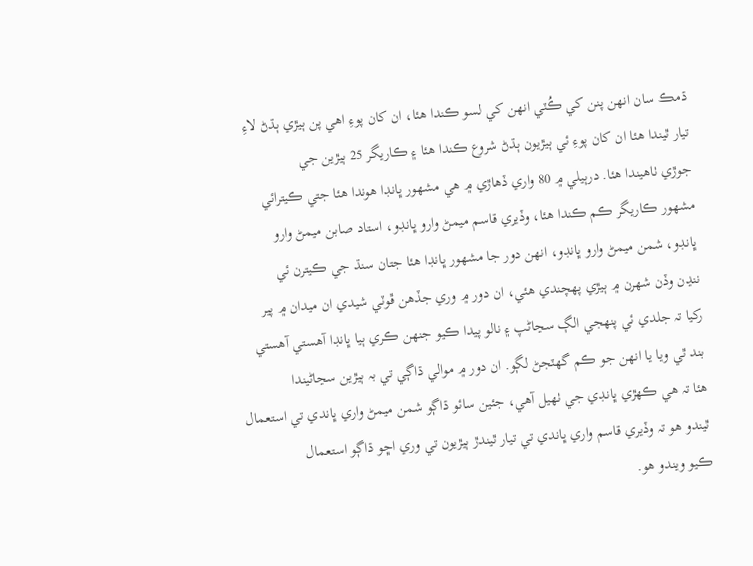ڌمڪ سان انهن پنن کي ڪُٽي انهن کي لسو ڪندا هئا، ان کان پوءِ اهي پن ٻيڙي ٻڌڻ لاءِ
تيار ٿيندا هئا ان کان پوءِ ئي ٻيڙيون ٻڌڻ شروع ڪندا هئا ۽ ڪاريگر 25 ٻيڙين جي
جوڙي ٺاهيندا هئا. درٻيلي ۾ 80 واري ڏهاڙي ۾ هي مشهور ڀانڊا هوندا هئا جتي ڪيترائي
مشهور ڪاريگر ڪم ڪندا هئا، وڏيري قاسم ميمڻ وارو ڀانڊو، استاد صابن ميمڻ وارو
ڀانڊو، شمن ميمڻ وارو ڀانڊو، انهن دور جا مشهور ڀانڊا هئا جتان سنڌ جي ڪيترن ئي
ننڍن وڏن شهرن ۾ ٻيڙي پهچندي هئي، ان دور ۾ وري جڏهن ڦوٽي شيدي ان ميدان ۾ پير
رکيا تہ جلدي ئي پنهجي الڳ سڃاڻپ ۽ نالو پيدا ڪيو جنهن ڪري ٻيا ڀانڊا آهستي آهستي
بند ٿي ويا يا انهن جو ڪم گهٽجڻ لڳو. ان دور ۾ موالي ڌاڳي تي بہ ٻيڙين سڃاڻيندا
هئا تہ هي ڪهڙي ڀانڊي جي ٺهيل آهي، جئين سائو ڌاڳو شمن ميمڻ واري ڀاندي تي استعمال
ٿيندو هو تہ وڏيري قاسم واري ڀاندي تي تيار ٿيندڙ ٻيڙيون تي وري اڇو ڌاڳو استعمال
ڪيو ويندو هو.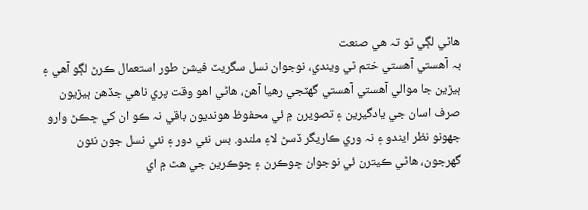هاڻي لڳي ٿو تہ هي صنعت
بہ آهستي آهستي ختم ٿي ويندي، نوجوان نسل سگريٽ فيشن طور استعمال ڪرڻ لڳو آهي ۽
ٻيڙين جا موالي آهستي آهستي گهٽجي رهيا آهن، هاڻي اهو وقت پري ناهي جڏهن ٻيڙيون
صرف اسان جي يادگيرين ۽ تصويرن ۾ ئي محفوظ هونديون باقي نہ ڪو ان کي ڇڪڻ وارو
جهونو نظر ايندو ۽ نہ وري ڪاريگر ڏسڻ لاءِ ملندو. بس نئي دور ۽ نئي نسل جون نئون
گهرجون، هاڻي ڪيترن ئي نوجوان ڇوڪرن ۽ ڇوڪرين جي هٿ ۾ اي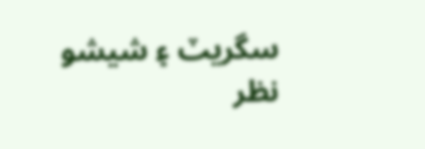سگريٽ ۽ شيشو نظر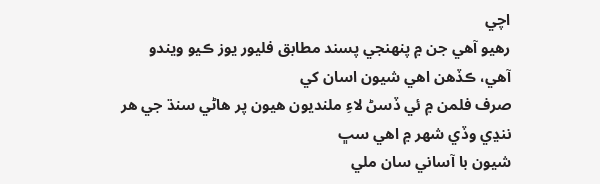اچي
رهيو آهي جن ۾ پنهنجي پسند مطابق فليور يوز ڪيو ويندو آهي، ڪڏهن اهي شيون اسان کي
صرف فلمن ۾ ئي ڏسڻ لاءِ ملنديون هيون پر هاڻي سنڌ جي هر ننڍي وڏي شهر ۾ اهي سڀ
شيون با آساني سان ملي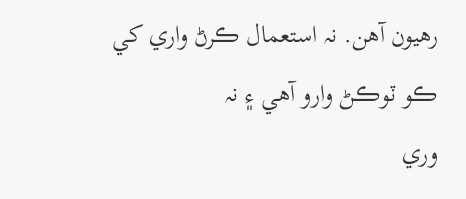رهيون آهن. نہ استعمال ڪرڻ واري کي ڪو ٽوڪڻ وارو آهي ۽ نہ
وري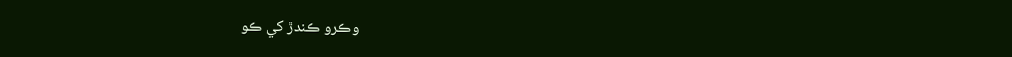وڪرو ڪندڙ کي ڪو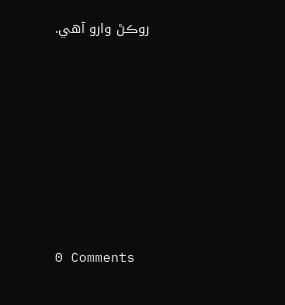روڪڻ وارو آهي.









0 Comments